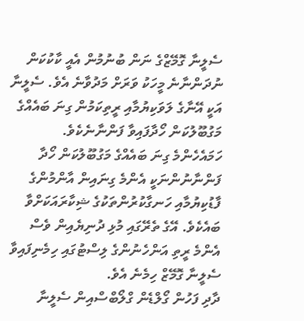ސެލީނާ ގޮމޭޒްގެ ނަން ބުނުމުން އެއީ ކާކުކަން ނުދަންނާނެ މީހަކު ވަރަށް މަދުވާނެ އެވެ. ސެލީނާ އަކީ އޭނާގެ ލަވަކިޔުމާއި ރީތިކަމުން ގިނަ ބައެއްގެ މަގުބޫލުކަން ހޯދާފައިވާ ފަންނާނެކެވެ.
ހަމައެހެންމެ ގިނަ ބައެއްގެ މަގުބޫލުކަން ހޯދާ ފަންނާނުންނަކީ އެންމެ ގިނައިން އާންމުންގެ ފާޑުކިޔުމާއި ހަނގާކުރުންތަކުގެ ޝިކާރައަކަށްވާ ބައެކެވެ. އޭގެ ތެރޭގައި މުޅި ދުނިޔެއިން ވެސް އެންމެ ރީތި އަންހެނުންގެ ލިސްޓުގައި ހިމެނިފައިވާ ސެލީނާ ގޮމޭޒް ހިމެނެ އެވެ.
ދާދި ފަހުން ގޯލްޑެން ގްލޯބްސްއިން ސެލީނާ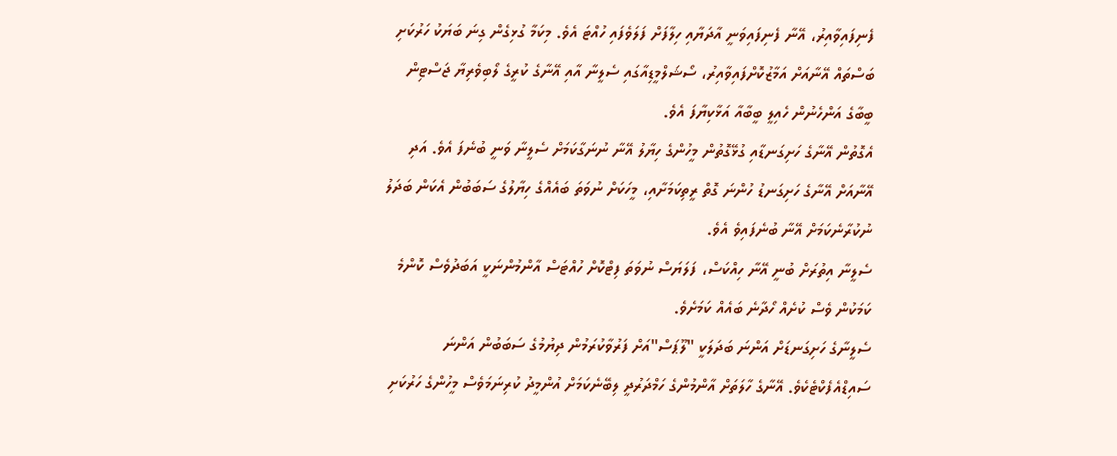ފެނިފައިވާއިރު، އޭނާ ފެނިފައިވަނީ އާދަޔާއި ހިލާފަށް ފަލަވެފައި ހުއްޓަ އެވެ. މިކަމާ ގުޅިގެން ގިނަ ބަޔަކު ހަރުކަށި ބަސްތައް އޭނާއަށް އަމާޒުކޮށްފައިވާއިރު، ސޯޝަލްމީޑިއާގައި ސެލީނާ އާއި އޭނާގެ ކުރީގެ ލޯބިވެރިޔާ ޖަސްޓިން ބީބާގެ އަންހެނުން ހެއިލީ ބީބާއާ އަޅާކިޔާފަ އެވެ.
އެގޮތުން އޭނާގެ ހަށިގަނޑާއި ގުޅޭގޮތުން މީހުންގެ ހިޔާލު އޭނާ ނުނަގާކަމަށް ސެލީނާ ވަނީ ބުނެފަ އެވެ. އަދި އޭނާއަށް އޭނާގެ ހަށިގަނޑު ހުންނަ ގޮތް ރީތިކަމަށާއި، މީހަކަށް ނުވަތަ ބައެއްގެ ހިޔާލުގެ ސަބަބުން އެކަން ބަދަލު ނުކުރާނެކަމަށް އޭނާ ބުނެފައިވެ އެވެ.
ސެލީނާ އިތުރަށް ބުނީ އޭނާ ހިއްކަސް، ފަލަޔަސް ނުވަތަ ފިޓްކޮށް ހުއްޓަސް އާންމުންނަކީ އަބަދުވެސް ކޮންމެ ކަމަކުން ވެސް ކުށެއް ހޯދާނެ ބައެއް ކަމަށެވެ.
ސެލީނާގެ ހަށިގަނޑަށް އަންނަ ބަދަލަކީ "ލޫޕަސް"އަށް ފަރުވާކުރަމުން ދިޔުމުގެ ސަބަބުން އަންނަ ސައިޑްއެފެކްޓެކެވެ. އޭނާގެ ހާލަތަށް އާންމުންގެ ހަމްދަރުދީ ލިބޭނެކަމަށް އުންމީދު ކުރިނަމަވެސް މީހުންގެ ހަރުކަށި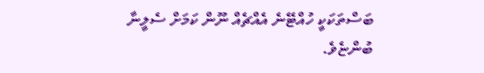ބަސްތަކަކީ ހުއްޓޭނެ އެއްޗެއް ނޫން ކަމަށް ސެލީނާ ބުންޏެވެ.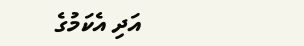އަދި އެކަމުގެ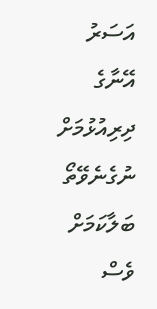އަސަރު އޭނާގެ ދިރިއުޅުމަށް ނުގެނެވޭތޯ ބަލާކަމަށް ވެސް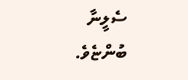ސެލީނާ ބުންޏެވެ.